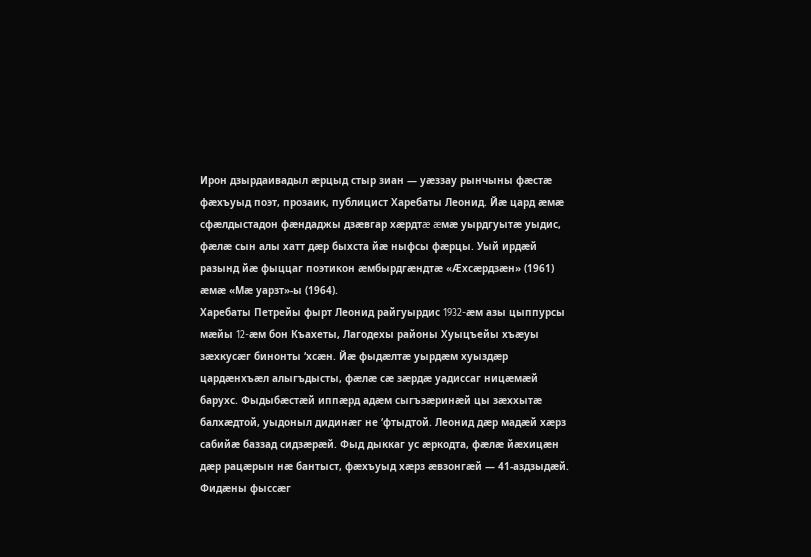Ирон дзырдаивадыл æрцыд стыр зиан — уæззау рынчыны фæстæ фæхъуыд поэт, прозаик, публицист Харебаты Леонид. Йæ цард æмæ сфæлдыстадон фæндаджы дзæвгар хæрдтæ æмæ уырдгуытæ уыдис, фæлæ сын алы хатт дæр быхста йæ ныфсы фæрцы. Уый ирдæй разынд йæ фыццаг поэтикон æмбырдгæндтæ «Æхсæрдзæн» (1961) æмæ «Мæ уарзт»-ы (1964).
Харебаты Петрейы фырт Леонид райгуырдис 1932-æм азы цыппурсы мæйы 12-æм бон Къахеты, Лагодехы районы Хуыцъейы хъæуы зæхкусæг бинонты ‘хсæн. Йæ фыдæлтæ уырдæм хуыздæр цардæнхъæл алыгъдысты, фæлæ сæ зæрдæ уадиссаг ницæмæй барухс. Фыдыбæстæй иппæрд адæм сыгъзæринæй цы зæххытæ балхæдтой, уыдоныл дидинæг не ‘фтыдтой. Леонид дæр мадæй хæрз сабийæ баззад сидзæрæй. Фыд дыккаг ус æркодта, фæлæ йæхицæн дæр рацæрын нæ бантыст, фæхъуыд хæрз æвзонгæй — 41-аздзыдæй. Фидæны фыссæг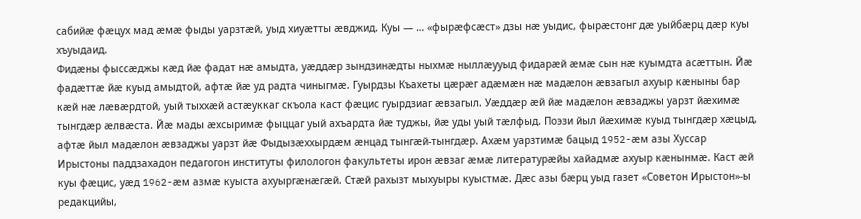сабийæ фæцух мад æмæ фыды уарзтæй, уыд хиуæтты æвджид. Куы — … «фырæфсæст» дзы нæ уыдис, фырæстонг дæ уыйбæрц дæр куы хъуыдаид.
Фидæны фыссæджы кæд йæ фадат нæ амыдта, уæддæр зындзинæдты ныхмæ ныллæууыд фидарæй æмæ сын нæ куымдта асæттын. Йæ фадæттæ йæ куыд амыдтой, афтæ йæ уд радта чиныгмæ. Гуырдзы Къахеты цæрæг адæмæн нæ мадæлон æвзагыл ахуыр кæныны бар кæй нæ лæвæрдтой, уый тыххæй астæуккаг скъола каст фæцис гуырдзиаг æвзагыл. Уæддæр æй йæ мадæлон æвзаджы уарзт йæхимæ тынгдæр æлвæста. Йæ мады æхсыримæ фыццаг уый ахъардта йæ туджы, йæ уды уый тæлфыд. Поэзи йыл йæхимæ куыд тынгдæр хæцыд, афтæ йыл мадæлон æвзаджы уарзт йæ Фыдызæххырдæм æнцад тынгæй-тынгдæр. Ахæм уарзтимæ бацыд 1952-æм азы Хуссар Ирыстоны паддзахадон педагогон институты филологон факультеты ирон æвзаг æмæ литературæйы хайадмæ ахуыр кæнынмæ. Каст æй куы фæцис, уæд 1962-æм азмæ куыста ахуыргæнæгæй. Стæй рахызт мыхуыры куыстмæ. Дæс азы бæрц уыд газет «Советон Ирыстон»-ы редакцийы,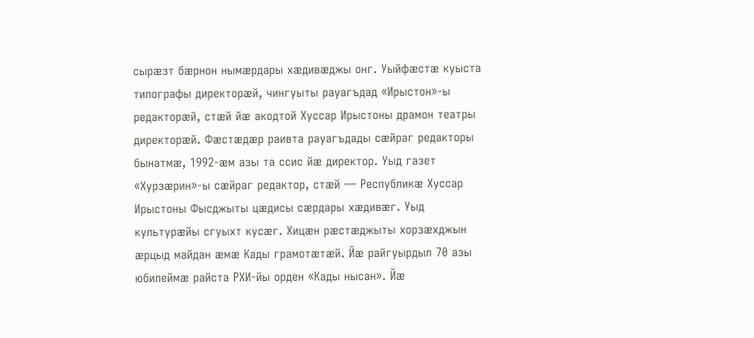сырæзт бæрнон нымæрдары хæдивæджы онг. Уыйфæстæ куыста типографы директорæй, чингуыты рауагъдад «Ирыстон»-ы редакторæй, стæй йæ акодтой Хуссар Ирыстоны драмон театры директорæй. Фæстæдæр раивта рауагъдады сæйраг редакторы бынатмæ, 1992-æм азы та ссис йæ директор. Уыд газет «Хурзæрин»-ы сæйраг редактор, стæй — Республикæ Хуссар Ирыстоны Фысджыты цæдисы сæрдары хæдивæг. Уыд культурæйы сгуыхт кусæг. Хицæн рæстæджыты хорзæхджын æрцыд майдан æмæ Кады грамотæтæй. Йæ райгуырдыл 70 азы юбилеймæ райста РХИ-йы орден «Кады нысан». Йæ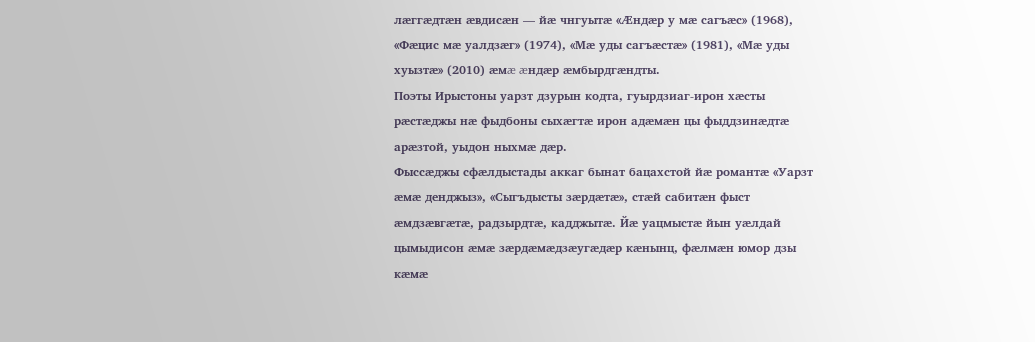лæггæдтæн æвдисæн — йæ чнгуытæ «Æндæр у мæ сагъæс» (1968), «Фæцис мæ уалдзæг» (1974), «Мæ уды сагъæстæ» (1981), «Мæ уды хуызтæ» (2010) æмæ æндæр æмбырдгæндты.
Поэты Ирыстоны уарзт дзурын кодта, гуырдзиаг-ирон хæсты рæстæджы нæ фыдбоны сыхæгтæ ирон адæмæн цы фыддзинæдтæ арæзтой, уыдон ныхмæ дæр.
Фыссæджы сфæлдыстады аккаг бынат бацахстой йæ романтæ «Уарзт æмæ денджыз», «Сыгъдысты зæрдæтæ», стæй сабитæн фыст æмдзæвгæтæ, радзырдтæ, кадджытæ. Йæ уацмыстæ йын уæлдай цымыдисон æмæ зæрдæмæдзæугæдæр кæнынц, фæлмæн юмор дзы кæмæ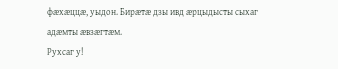фæхæццæ, уыдон. Бирæтæ дзы ивд æрцыдысты сыхаг адæмты æвзæгтæм.
Рухсаг у!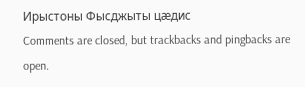Ирыстоны Фысджыты цæдис
Comments are closed, but trackbacks and pingbacks are open.